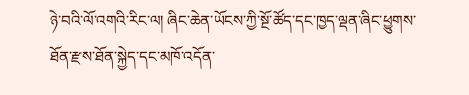ཉེ་བའི་ལོ་འགའི་རིང་ལ། ཞིང་ཆེན་ཡོངས་ཀྱི་སྔོ་ཚོད་དང་ཁྱད་ལྡན་ཞིང་ཕྱུགས་ཐོན་རྫས་ཐོན་སྐྱེད་དང་མཁོ་འདོན་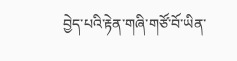བྱེད་པའི་རྟེན་གཞི་གཙོ་བོ་ཡིན་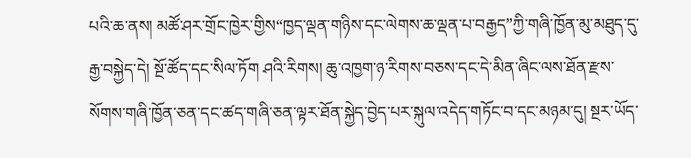པའི་ཆ་ནས། མཚོ་ཤར་གྲོང་ཁྱེར་གྱིས“ཁྱད་ལྡན་གཉིས་དང་ལེགས་ཆ་ལྡན་པ་བརྒྱད”ཀྱི་གཞི་ཁྱོན་མུ་མཐུད་དུ་རྒྱ་བསྐྱེད་དེ། སྔོ་ཚོད་དང་སིལ་ཏོག ཤའི་རིགས། ཆུ་འཁྱག་ཉ་རིགས་བཅས་དང་དེ་མིན་ཞིང་ལས་ཐོན་རྫས་སོགས་གཞི་ཁྱོན་ཅན་དང་ཚད་གཞི་ཅན་ལྟར་ཐོན་སྐྱེད་བྱེད་པར་སྐུལ་འདེད་གཏོང་བ་དང་མཉམ་དུ། སྔར་ཡོད་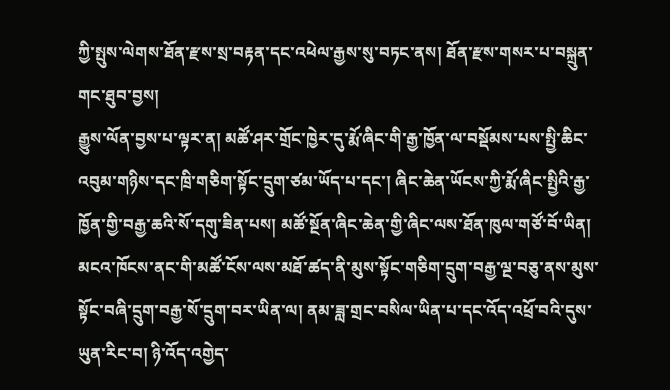ཀྱི་སྤུས་ལེགས་ཐོན་རྫས་སྲ་བརྟན་དང་འཕེལ་རྒྱས་སུ་བཏང་ནས། ཐོན་རྫས་གསར་པ་བསྐྲུན་གང་ཐུབ་བྱས།
རྒྱུས་ལོན་བྱས་པ་ལྟར་ན། མཚོ་ཤར་གྲོང་ཁྱེར་དུ་རྨོ་ཞིང་གི་རྒྱ་ཁྱོན་ལ་བསྡོམས་པས་སྤྱི་ཆིང་འབུམ་གཉིས་དང་ཁྲི་གཅིག་སྟོང་དྲུག་ཙམ་ཡོད་པ་དང་། ཞིང་ཆེན་ཡོངས་ཀྱི་རྨོ་ཞིང་སྤྱིའི་རྒྱ་ཁྱོན་གྱི་བརྒྱ་ཆའི་སོ་དགུ་ཟིན་པས། མཚོ་སྔོན་ཞིང་ཆེན་གྱི་ཞིང་ལས་ཐོན་ཁུལ་གཙོ་བོ་ཡིན། མངའ་ཁོངས་ནང་གི་མཚོ་ངོས་ལས་མཐོ་ཚད་ནི་མུས་སྟོང་གཅིག་དྲུག་བརྒྱ་ལྔ་བཅུ་ནས་མུས་སྟོང་བཞི་དྲུག་བརྒྱ་སོ་དྲུག་བར་ཡིན་ལ། ནམ་ཟླ་གྲང་བསིལ་ཡིན་པ་དང་འོད་འཕྲོ་བའི་དུས་ཡུན་རིང་བ། ཉི་འོད་འགྱེད་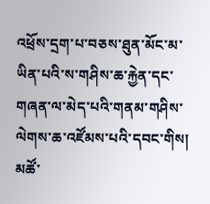འཕྲོས་དྲག་པ་བཅས་ཐུན་མོང་མ་ཡིན་པའི་ས་གཤིས་ཆ་རྐྱེན་དང་གཞན་ལ་མེད་པའི་གནམ་གཤིས་ལེགས་ཆ་འཛོམས་པའི་དབང་གིས། མཚོ་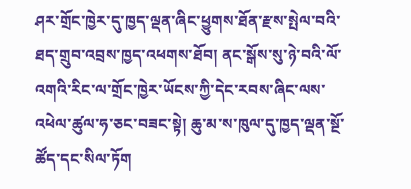ཤར་གྲོང་ཁྱེར་དུ་ཁྱད་ལྡན་ཞིང་ཕྱུགས་ཐོན་རྫས་སྤེལ་བའི་ཐད་གྲུབ་འབྲས་ཁྱད་འཕགས་ཐོབ། ནང་སྒོས་སུ་ཉེ་བའི་ལོ་འགའི་རིང་ལ་གྲོང་ཁྱེར་ཡོངས་ཀྱི་དེང་རབས་ཞིང་ལས་འཕེལ་ཚུལ་ཧ་ཅང་བཟང་སྟེ། ཆུ་མ་ས་ཁུལ་དུ་ཁྱད་ལྡན་སྔོ་ཚོད་དང་སིལ་ཏོག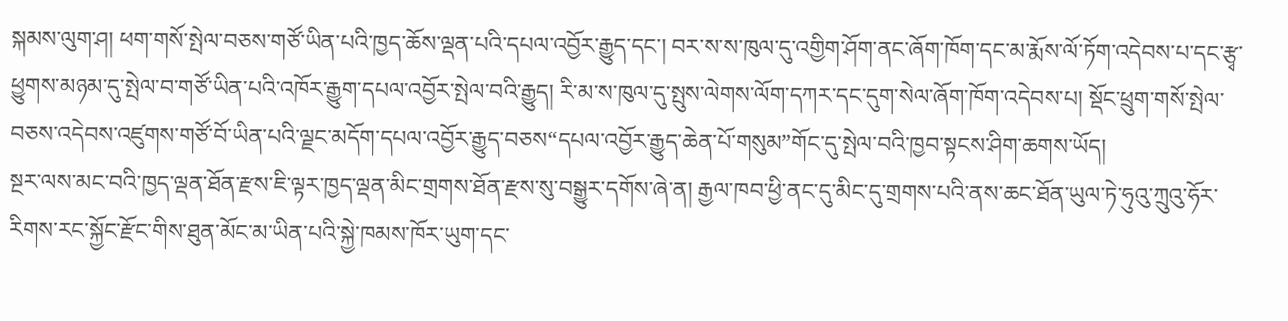སྐམས་ལུག་ཤ། ཕག་གསོ་སྤེལ་བཅས་གཙོ་ཡིན་པའི་ཁྱད་ཆོས་ལྡན་པའི་དཔལ་འབྱོར་རྒྱུད་དང་། བར་ས་ས་ཁུལ་དུ་འགྱིག་ཤོག་ནང་ཞོག་ཁོག་དང་མ་རྨོས་ལོ་ཏོག་འདེབས་པ་དང་རྩྭ་ཕྱུགས་མཉམ་དུ་སྤེལ་བ་གཙོ་ཡིན་པའི་འཁོར་རྒྱུག་དཔལ་འབྱོར་སྤེལ་བའི་རྒྱུད། རི་མ་ས་ཁུལ་དུ་སྤུས་ལེགས་ལོག་དཀར་དང་དུག་སེལ་ཞོག་ཁོག་འདེབས་པ། སྡོང་ཕྲུག་གསོ་སྤེལ་བཅས་འདེབས་འཛུགས་གཙོ་བོ་ཡིན་པའི་ལྗང་མདོག་དཔལ་འབྱོར་རྒྱུད་བཅས“དཔལ་འབྱོར་རྒྱུད་ཆེན་པོ་གསུམ”གོང་དུ་སྤེལ་བའི་ཁྱབ་སྟངས་ཤིག་ཆགས་ཡོད།
སྔར་ལས་མང་བའི་ཁྱད་ལྡན་ཐོན་རྫས་ཇི་ལྟར་ཁྱད་ལྡན་མིང་གྲགས་ཐོན་རྫས་སུ་བསྒྱུར་དགོས་ཞེ་ན། རྒྱལ་ཁབ་ཕྱི་ནང་དུ་མིང་དུ་གྲགས་པའི་ནས་ཆང་ཐོན་ཡུལ་ཏེ་ཧུའུ་ཀྲུའུ་ཧོར་རིགས་རང་སྐྱོང་རྫོང་གིས་ཐུན་མོང་མ་ཡིན་པའི་སྐྱེ་ཁམས་ཁོར་ཡུག་དང་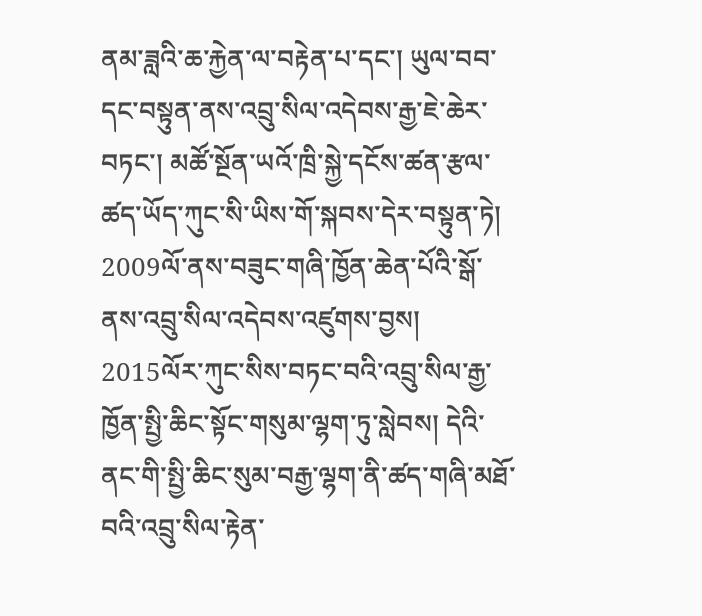ནམ་ཟླའི་ཆ་རྐྱེན་ལ་བརྟེན་པ་དང་། ཡུལ་བབ་དང་བསྟུན་ནས་འབྲུ་སིལ་འདེབས་རྒྱ་ཇེ་ཆེར་བཏང་། མཚོ་སྔོན་ཡའོ་ཁྲི་སྐྱེ་དངོས་ཚན་རྩལ་ཚད་ཡོད་ཀུང་སི་ཡིས་གོ་སྐབས་དེར་བསྟུན་ཏེ། 2009ལོ་ནས་བཟུང་གཞི་ཁྱོན་ཆེན་པོའི་སྒོ་ནས་འབྲུ་སིལ་འདེབས་འཛུགས་བྱས། 2015ལོར་ཀུང་སིས་བཏང་བའི་འབྲུ་སིལ་རྒྱ་ཁྱོན་སྤྱི་ཆིང་སྟོང་གསུམ་ལྷག་ཏུ་སླེབས། དེའི་ནང་གི་སྤྱི་ཆིང་སུམ་བརྒྱ་ལྷག་ནི་ཚད་གཞི་མཐོ་བའི་འབྲུ་སིལ་རྟེན་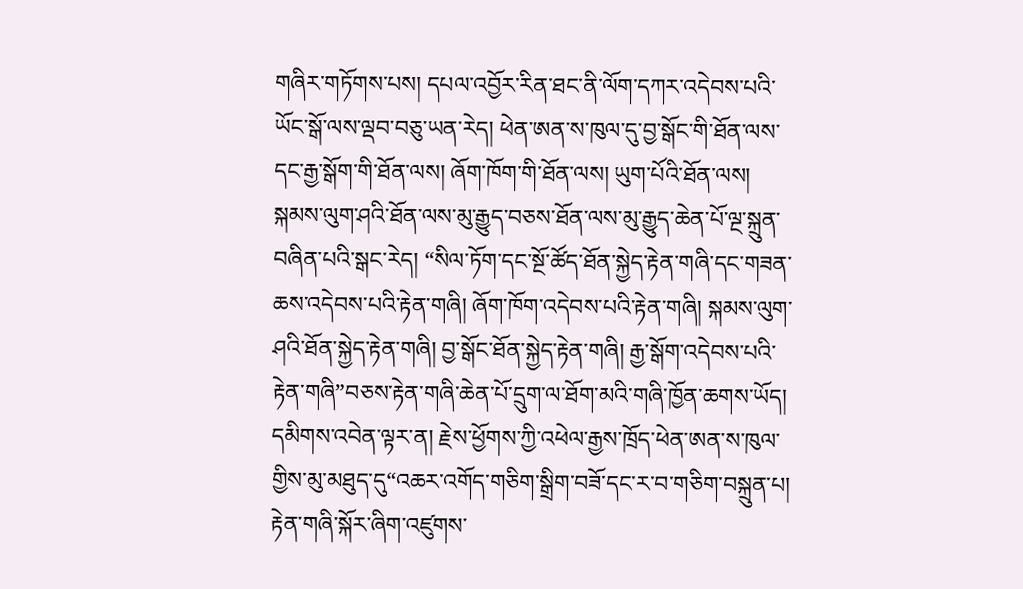གཞིར་གཏོགས་པས། དཔལ་འབྱོར་རིན་ཐང་ནི་ལོག་དཀར་འདེབས་པའི་ཡོང་སྒོ་ལས་ལྡབ་བཅུ་ཡན་རེད། ཕེན་ཨན་ས་ཁུལ་དུ་བྱ་སྒོང་གི་ཐོན་ལས་དང་རྒྱ་སྒོག་གི་ཐོན་ལས། ཞོག་ཁོག་གི་ཐོན་ལས། ཡུག་པོའི་ཐོན་ལས། སྐམས་ལུག་ཤའི་ཐོན་ལས་མུ་རྒྱུད་བཅས་ཐོན་ལས་མུ་རྒྱུད་ཆེན་པོ་ལྔ་སྐྲུན་བཞིན་པའི་སྒང་རེད། “སིལ་ཏོག་དང་སྔོ་ཚོད་ཐོན་སྐྱེད་རྟེན་གཞི་དང་གཟན་ཆས་འདེབས་པའི་རྟེན་གཞི། ཞོག་ཁོག་འདེབས་པའི་རྟེན་གཞི། སྐམས་ལུག་ཤའི་ཐོན་སྐྱེད་རྟེན་གཞི། བྱ་སྒོང་ཐོན་སྐྱེད་རྟེན་གཞི། རྒྱ་སྒོག་འདེབས་པའི་རྟེན་གཞི”བཅས་རྟེན་གཞི་ཆེན་པོ་དྲུག་ལ་ཐོག་མའི་གཞི་ཁྱོན་ཆགས་ཡོད། དམིགས་འབེན་ལྟར་ན། རྗེས་ཕྱོགས་ཀྱི་འཕེལ་རྒྱས་ཁྲོད་ཕེན་ཨན་ས་ཁུལ་གྱིས་མུ་མཐུད་དུ“འཆར་འགོད་གཅིག་སྒྲིག་བཟོ་དང་ར་བ་གཅིག་བསྐྲུན་པ། རྟེན་གཞི་སྐོར་ཞིག་འཛུགས་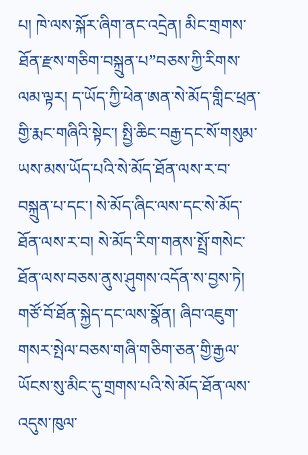པ། ཁེ་ལས་སྐོར་ཞིག་ནང་འདྲེན། མིང་གྲགས་ཐོན་རྫས་གཅིག་བསྐྲུན་པ”བཅས་ཀྱི་རིགས་ལམ་ལྟར། ད་ཡོད་ཀྱི་ཕེན་ཨན་སེ་མོད་གླིང་ཕྲན་གྱི་རྨང་གཞིའི་སྟེང་། སྤྱི་ཆིང་བརྒྱ་དང་སོ་གསུམ་ཡས་མས་ཡོད་པའི་སེ་མོད་ཐོན་ལས་ར་བ་བསྐྲུན་པ་དང་། སེ་མོད་ཞིང་ལས་དང་སེ་མོད་ཐོན་ལས་ར་བ། སེ་མོད་རིག་གནས་སྤྲོ་གསེང་ཐོན་ལས་བཅས་ནུས་ཤུགས་འདོན་ས་བྱས་ཏེ། གཙོ་བོ་ཐོན་སྐྱེད་དང་ལས་སྣོན། ཞིབ་འཇུག་གསར་སྤེལ་བཅས་གཞི་གཅིག་ཅན་གྱི་རྒྱལ་ཡོངས་སུ་མིང་དུ་གྲགས་པའི་སེ་མོད་ཐོན་ལས་འདུས་ཁུལ་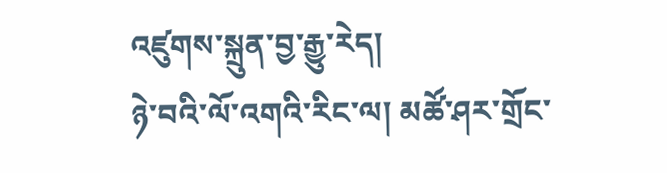འཛུགས་སྐྲུན་བྱ་རྒྱུ་རེད།
ཉེ་བའི་ལོ་འགའི་རིང་ལ། མཚོ་ཤར་གྲོང་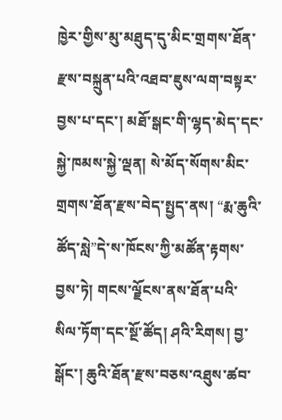ཁྱེར་གྱིས་མུ་མཐུད་དུ་མིང་གྲགས་ཐོན་རྫས་བསྐྲུན་པའི་འཐབ་ཇུས་ལག་བསྟར་བྱས་པ་དང་། མཐོ་སྒང་གི་ལྷད་མེད་དང་སྐྱེ་ཁམས་སྐྱེ་ལྡན། སེ་མོད་སོགས་མིང་གྲགས་ཐོན་རྫས་བེད་སྤྱད་ནས། “རྨ་ཆུའི་ཚོད་སླེ”དེ་ས་ཁོངས་ཀྱི་མཚོན་རྟགས་བྱས་ཏེ། གངས་ལྗོངས་ནས་ཐོན་པའི་སིལ་ཏོག་དང་སྔོ་ཚོད། ཤའི་རིགས། བྱ་སྒོང་། ཆུའི་ཐོན་རྫས་བཅས་འཐུས་ཚབ་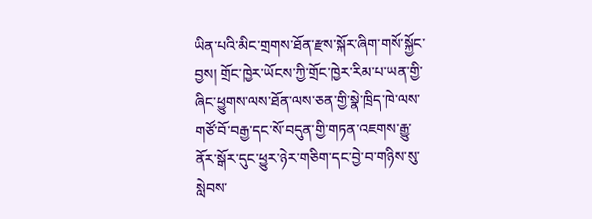ཡིན་པའི་མིང་གྲགས་ཐོན་རྫས་སྐོར་ཞིག་གསོ་སྐྱོང་བྱས། གྲོང་ཁྱེར་ཡོངས་ཀྱི་གྲོང་ཁྱེར་རིམ་པ་ཡན་གྱི་ཞིང་ཕྱུགས་ལས་ཐོན་ལས་ཅན་གྱི་སྣེ་ཁྲིད་ཁེ་ལས་གཙོ་བོ་བརྒྱ་དང་སོ་བདུན་གྱི་གཏན་འཇགས་རྒྱུ་ནོར་སྒོར་དུང་ཕྱུར་ཉེར་གཅིག་དང་བྱེ་བ་གཉིས་སུ་སླེབས་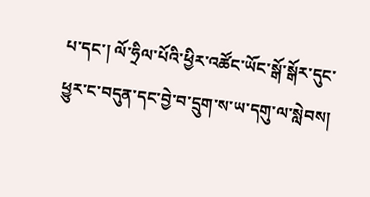པ་དང་། ལོ་ཧྲིལ་པོའི་ཕྱིར་འཚོང་ཡོང་སྒོ་སྒོར་དུང་ཕྱུར་ང་བདུན་དང་བྱེ་བ་དྲུག་ས་ཡ་དགུ་ལ་སླེབས།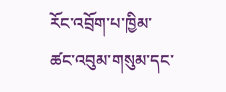རོང་འབྲོག་པ་ཁྱིམ་ཚང་འབུམ་གསུམ་དང་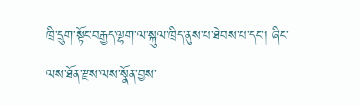ཁྲི་དྲུག་སྟོང་བརྒྱད་ལྷག་ལ་སྐུལ་ཁྲིད་ནུས་པ་ཐེབས་པ་དང་། ཞིང་ལས་ཐོན་རྫས་ལས་སྣོན་བྱས་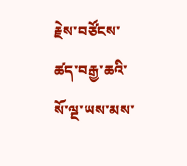རྗེས་བཙོངས་ཚད་བརྒྱ་ཆའི་སོ་ལྔ་ཡས་མས་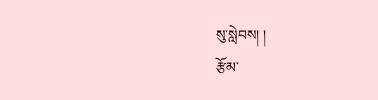སུ་སླེབས། །
རྩོམ་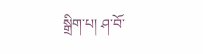སྒྲིག་པ། ཤ་བོ་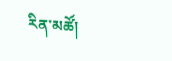རིན་མཚོ།